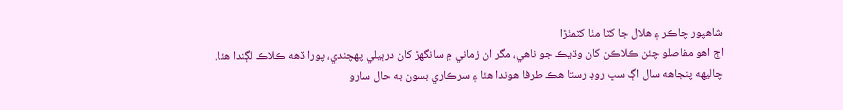شاھپور چاڪر ۽ ھلال جا کٽا مٺا کٽمٺڙا
اڄ اھو مفاصلو چئن ڪلاڪن کان وڌيڪ جو ناھي، مگر ان زماني ۾ سانگهڙ کان درٻيلي پھچندي، پورا ڏھه ڪلاڪ لڳندا ھئا.
چاليھه پنجاهه سال اڳ سڀ روڊ رستا ھڪ طرفا ھوندا ھئا ۽ سرڪاري بسون به حال سارو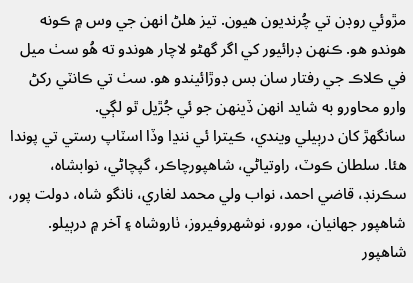مڙوئي روڊن تي چُرنديون ھيون. تيز ھلڻ انهن جي وس ۾ ڪونه ھوندو ھو. ڪنھن ڊرائيور کي اگر گهڻو لاچار ھوندو ته ھُو سٺ ميل في ڪلاڪ جي رفتار سان بس ڊوڙائيندو ھو. سٺ تي ڪانٽي رکڻ وارو محاورو به شايد انهن ڏينھن جو ئي جُڙيل ٿو لڳي.
سانگهڙ کان درٻيلي ويندي، ڪيترا ئي ننڍا وڏا اسٽاپ رستي تي پوندا ھئا. سلطان ڪوٽ، راوتياڻي، شاھپورچاڪر، گپچاڻي، نوابشاه، سڪرنڊ، قاضي احمد، نواب ولي محمد لغاري، نانگو شاه، دولت پور، شاھپور جھانيان، مورو، نوشھروفيروز، ٺاروشاه ۽ آخر ۾ درٻيلو.
شاھپور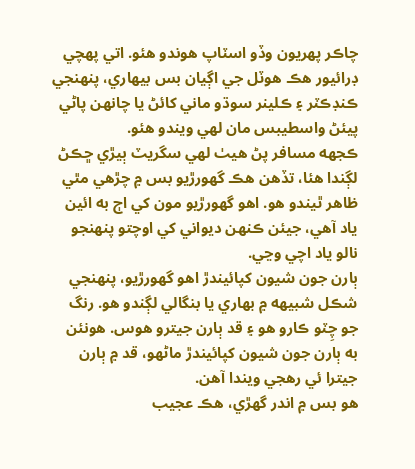چاڪر پھريون وڏو اسٽاپ ھوندو ھئو. اتي پھچي ڊرائيور ھڪ ھوٽل جي اڳيان بس بيھاري، پنھنجي ڪنڊڪٽر ۽ ڪلينر سوڌو ماني کائڻ يا چانھن پاڻي پيئڻ واسطيبس مان لھي ويندو ھئو.
ڪجھه مسافر پڻ ھيٺ لھي سگريٽ ٻيڙي ڇڪڻ لڳندا ھئا، تڏھن ھڪ گهورڙيو بس ۾ چڙھي مٿي ظاھر ٿيندو ھو. اھو گهورڙيو مون کي اڄ به ائين ياد آھي، جيئن ڪنھن ديواني کي اوچتو پنھنجو نالو ياد اچي وڃي.
ٻارن جون شيون کپائيندڙ اھو گهورڙيو، پنھنجي شڪل شبيھه ۾ بھاري يا بنگالي لڳندو ھو. رنگ جو چِٽو ڪارو ھو ۽ قد ٻارن جيترو ھوس. ھونئن به ٻارن جون شيون کپائيندڙ ماڻهو، قد ۾ ٻارن جيترا ئي رھجي ويندا آھن.
ھو بس ۾ اندر گهڙي، ھڪ عجيب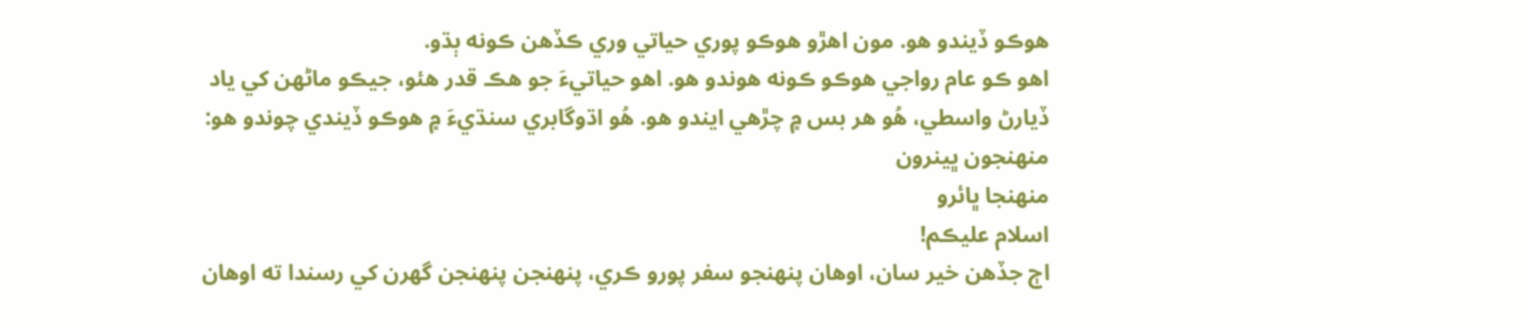ھوڪو ڏيندو ھو. مون اھڙو ھوڪو پوري حياتي وري ڪڏھن ڪونه ٻڌو.
اھو ڪو عام رواجي ھوڪو ڪونه ھوندو ھو. اھو حياتيءَ جو ھڪ قدر ھئو، جيڪو ماڻهن کي ياد ڏيارڻ واسطي، ھُو ھر بس ۾ چڙھي ايندو ھو. ھُو اڌوگابري سنڌيءَ ۾ ھوڪو ڏيندي چوندو ھو:
منھنجون ڀينرون
منھنجا ڀائرو
اسلام عليڪم!
اڄ جڏھن خير سان، اوھان پنھنجو سفر پورو ڪري، پنھنجن پنھنجن گهرن کي رسندا ته اوھان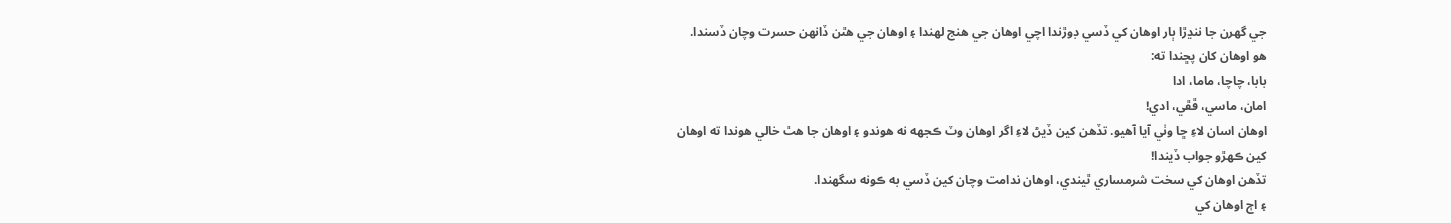جي گهرن جا ننڍڙا ٻار اوھان کي ڏسي ڊوڙندا اچي اوھان جي ھنج لھندا ۽ اوھان جي ھٿن ڏانھن حسرت وچان ڏسندا. ھو اوھان کان پڇندا ته:
بابا، چاچا، ماما، ادا
امان، ماسي، ڦڦي، ادي!
اوھان اسان لاءِ ڇا وٺي آيا آھيو. تڏھن کين ڏيڻ لاءِ اگر اوھان وٽ ڪجهه نه ھوندو ۽ اوھان جا ھٿ خالي ھوندا ته اوھان کين ڪھڙو جواب ڏيندا!
تڏھن اوھان کي سخت شرمساري ٿيندي، اوھان ندامت وچان کين ڏسي به ڪونه سگهندا.
۽ اڄ اوھان کي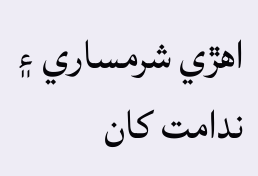اھڙي شرمساري ۽ ندامت کان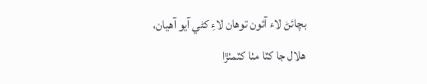بچائڻ لاء آئون توھان لاءِ کڻي آيو آھيان،
ھلال جا کٽا مٺا کٽمٺڙا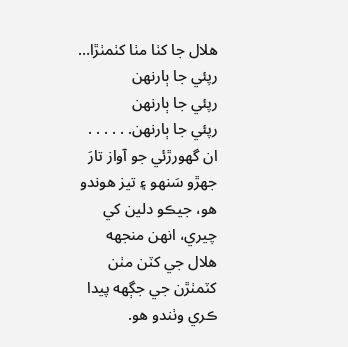ھلال جا کٺا مٺا کٺمٺڙا…
رپئي جا ٻارنھن
رپئي جا ٻارنھن
رپئي جا ٻارنھن. . . . . .
ان گهورڙئي جو آواز تارَ جھڙو سَنھو ۽ تيز ھوندو ھو، جيڪو دلين کي چيري، انهن منجهه ھلال جي کٽن مٺن کٽمٺڙن جي جڳھه پيدا ڪري وٺندو ھو.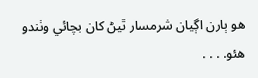ھو ٻارن اڳيان شرمسار ٿيڻ کان بچائي وٺندو ھئو. . . .